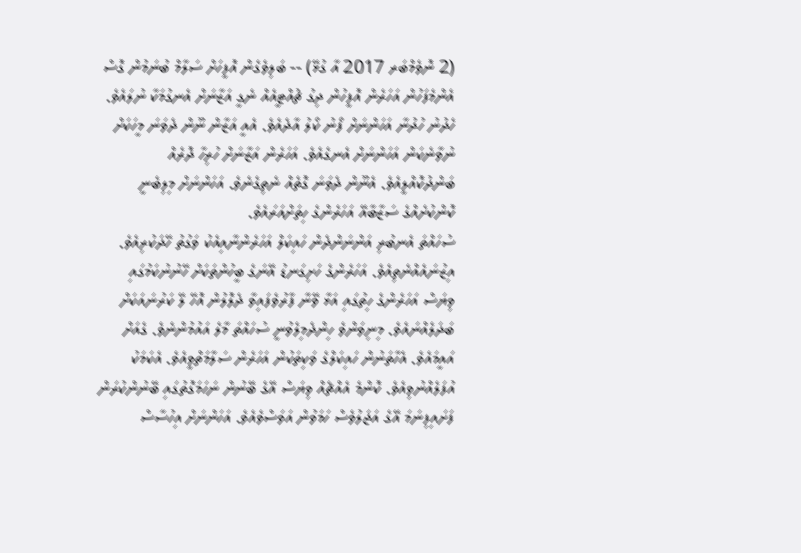(2 ނޮވެމްބަރ 2017 އާ ގުޅޭ) -- ބަލިވެގެން އޮފީހަށް ސަލާމް ބުނަމުން ގޮސް އެންމެފަހުން އަހަރެން އޮފީހުން ދިގު ޗުއްޓީއެއް ނެގީ އަޒާނަށް އެނގުމަކާ ނުލައެވެ. ހެދުނު ހުދުނާ އަހަންނަށް ފޯނު ކޯލު އާދެއެވެ. އެއީ އަޒާން ނޫން ދެވަނަ މީހަކަށް ނުވާނެކަން އަހަންނަށް އެނގެއެވެ. އަހަރެން އަޒާނަށް ހުރިހާ ދޮރެއް ބަންދުކޮއްލީއެވެ. އެނޫން ދެވަނަ ގޮތެއް ނެތިގެނެވެ. އަހަންނަށް މިލިބެނީ ކޮންކުށެއްގެ ސަޒާބާއޭ އަހަރެންގެ ހިތަށްއަރައެވެ.
ސުހައްތަ އެނބުރި އަންނަންދެން ހައިކަލް އަހަރެންނާއިއެކު ވަގުތު ހޭދަކުރިއެވެ. އިޒުނައެއްނެތިއެވެ. އަހަރެންގެ ހަށިގަނޑު އޭނަގެ ބީހުންތަކަށް ހޭނުނުކަމުގައި ވިޔަސް އަހަރެންގެ ހިތުގައި އަޅާ ވޭނާ ފާރުވެފައިވާ ދެލޮލުން އޮހޭ ލޭ ކަރުނައަކަށް ބަދަލެއްނައެވެ. މިނިވަންވެ ހިންދެމިލެވުނީ ސުހައްތަ މާލެ އައުމުންނެވެ. ގެއަށް އައީމައެވެ. އެހާތަނުން ހައިކަލްގެ ވަކިތަކުން އަހަރެން ސަލާމަތްވީއެވެ. އެކަމަކު އުފަލެއްނުވިއެވެ. ކޮންމެ އެއްޗެއް ވިޔަސް އޭގެ ބޭނުން ނަހަމަގޮތުގައި ބޭނުންކުރަން ފަށައިފިނަމަ އޭގެ އަޖަލުވެސް ހަމަވުން އަވަސްވެއެވެ. އަހަންނަށް އިހުސާސް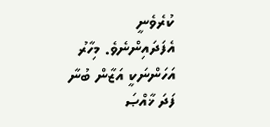ކުރެވެނީ އެފަދައިންނެވެ. މިހާރު އަހަންނަކީ އަޒާން ބުނާ ފަދަ ޚާއްޞަ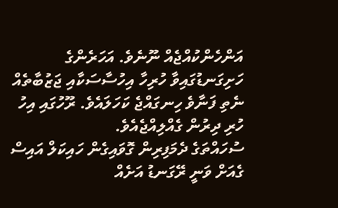އަންހެންކުއްޖެއް ނޫނެވެ. އަހަރެންގެ ހަށިގަނޑުގައިވާ ހުރިހާ އިހުސާސަކާއި ޖަޒުބާތެއް ނެތި ފަނާވެ ހިނގައްޖެ ކަހަލައެވެ. ރޫހުގައި އިހު ހުރި ދިރުން ގެއްލިއްޖެއެވެ.
ސުހައްތަގެ ދެމަފިރިން ގޮވައިގެން ހައިކަލް އައިސް ގެއަށް ވަނީ ރޭގަނޑު އަށެއް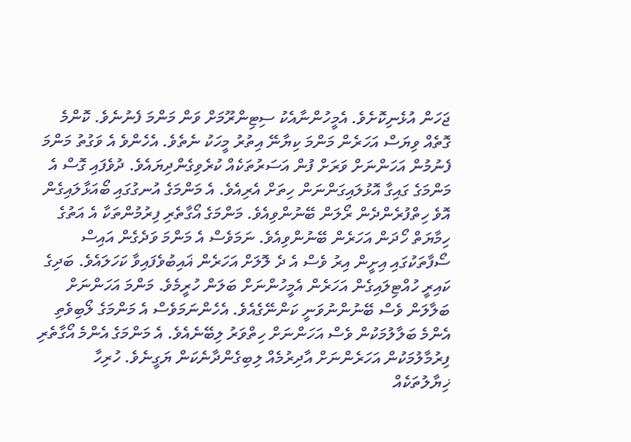ޖަހަން އުޅެނިކޮށެވެ. އެމީހުންނާއެކު ސިޓިންރޫމަށް ވަން މަންމަ ފެނުނެވެ. ކޮންމެ ގޮތެއް ވިޔަސް އަހަރެން މަންމަ ކިޔާނޭ އިތުރު މީހަކު ނެތެވެ. އެހެންވެ އެ ވަގުތު މަންމަ ފެނުމުން އަހަންނަށް ވަރަށް ފުން އަސަރުތަކެއް ކުރެވިގެންދިޔައެވެ. ދުވެފައި ގޮސް އެ މަންމަގެ ގައިގާ އޮޅުލައިގަންނަން ހިތަށް އެރިއެވެ. އެ މަންމަގެ އުނގުގައި ބޯއަޅާލައިގެން އޮވެ ހިތްފުރެންދެން ރޯލަން ބޭނުންވިއެވެ. މަންމަގެ އޯގާތެރި ފިރުމުންތަކާ އެ އަތުގެ ހިމާޔަތް ހޯދަން އަހަރެން ބޭނުންވިއެވެ. ނަމަވެސް އެ މަންމަ ވަދެގެން އައިސް ސޯފާތަކުގައި އިށީން އިރު ވެސް އެ ދެ ލޮލަށް އަހަރެން ޣައިބުވެފައިވާ ކަހަލައެވެ. ބަދިގެ ކައިރީ ހުއްޓިލައިގެން އަހަރެން އެމީހުންނަށް ބަލަން ހުރީމެވެ. މަންމަ އަހަންނަށް ބަލާލަން ވެސް ބޭނުންނުވަނީ ކަންނޭގެއެވެ. އެހެންނަމަވެސް އެ މަންމަގެ ލޯބިވެތި އެންމެ ބަލާލުމަކުން ވެސް އަހަންނަށް ހިތްވަރު ލިބޭނެއެވެ. އެ މަންމަގެ އެންމެ އޯގާތެރި ފިރުމާލުމަކުން އަހަރެންނަށް އާދިރުމެއް ލިބިގެންދާނެކަން ޔަގީނެވެ. ހުރިހާ ޚިޔާލުތަކެއް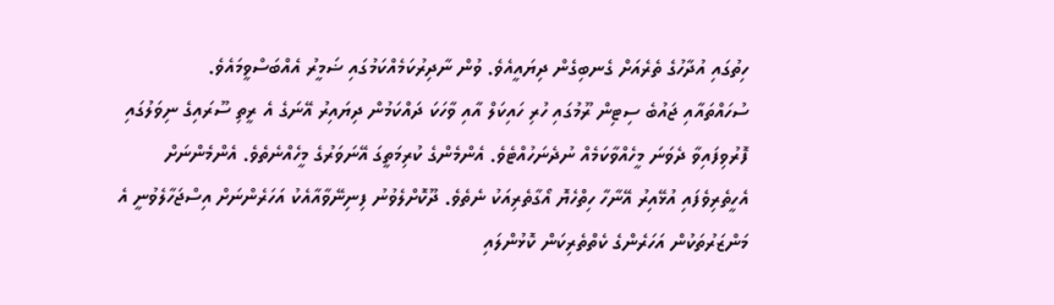ހިތުގައި އުދާހުގެ ތެރެއަށް ގެނބިގެން ދިޔައީއެވެ. ވުން ނާދިރުކަމެއްކަމުގައި ޟަމީރު އެއްބަސްވީމައެވެ.
ސުހައްތައާއި ޖައުބެ ސިޓިން ރޫމުގައި ހުރި ހައިކަލް އާއި ވާހަކަ ދައްކަމުން ދިޔައިރު އޭނަގެ އެ ރީތި ސޫރައިގެ ނިވަލުގައި ފޮރުވިފައިވާ ދެވަނަ މީހެއްވާކަމެއް ނުދެނަހުއްޓެވެ. އެންމެންގެ ކުރިމަތީގަ އޭނަވަރުގެ މީހެއްނެތެވެ. އެންމެންނަށް އެހީތެރިވެފައި އުޅޭއިރު އޭނާހާ ހިތްހެޔޮ އޯގާތެރިއަކު ނެތެވެ. ދޫކޮށްލެވުނު ފިނިނޭވާއާއެކު އަހަރެންނަށް އިސްޖަހާލެވުނީ އެ މަންޒަރުތަކުން އަހަރެންގެ ކެތްތެރިކަން ކޮޅުންލައި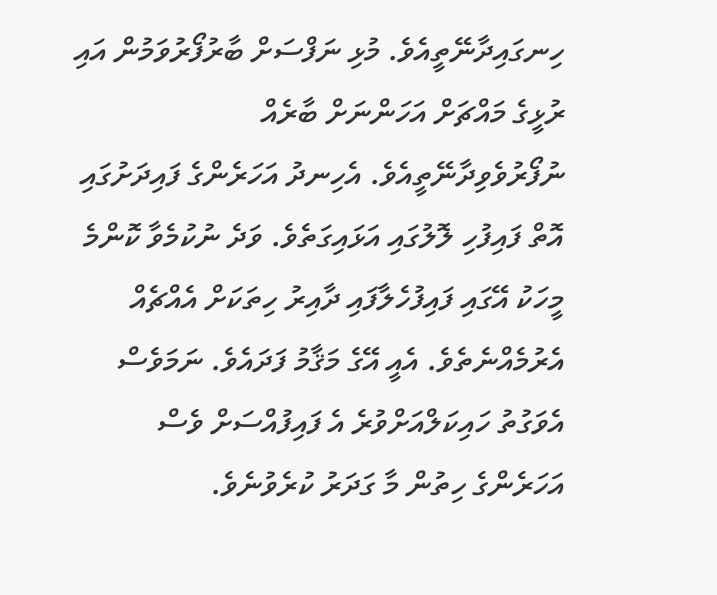ހިނގައިދާނޭތީއެވެ. މުޅި ނަފްސަށް ބާރުފޯރުވަމުން އައި ރުޅީގެ މައްޗަށް އަހަންނަށް ބާރެއް ނުފޯރުވެވިދާނޭތީއެވެ. އެހިނދު އަހަރެންގެ ފައިދަށުގައި އޮތް ފައިފުހި ލޮލުގައި އަޅައިގަތެވެ. ވަދެ ނުކުމެވާ ކޮންމެ މީހަކު އޭގައި ފައިފުހެލާފައި ދާއިރު ހިތަކަށް އެއްޗެއް އެރުމެއްނެތެވެ. އެއީ އޭގެ މަޤާމު ފަދައެވެ. ނަމަވެސް އެވަގުތު ހައިކަލްއަށްވުރެ އެ ފައިފުއްސަށް ވެސް އަހަރެންގެ ހިތުން މާ ގަދަރު ކުރެވުނެވެ.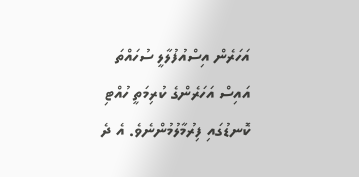އަހަރެން އިސްއުފުލާލީ ސުހައްތަ އައިސް އަހަރެންގެ ކުރިމަތީ ހުއްޓި ކޮނޑުގައި ފިރުމާލުމުންނެވެ. އެ ދެ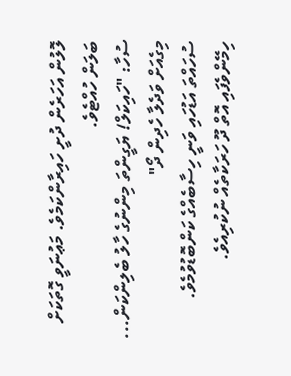ލޮލުން އަހަރެން ދުށީ ހައިރާންކަމެވެ. މަޢުނަވީ ގޮތަކަށް ބަލަން ހުއްޓެވެ.
ސުހާ: "ހައިކަލް! ޔަގީންތަ މިންނުގެ ހާލު ބެލިންކަން... މިގެއަށް ވަދެލާ ހެދިން ދޯ"
ސުހައްތަ އަޑުހައި ވަނީ ހިސާބެއްގެ ކަންބޮޑުވުމެވެ. ހިމޭންވެފައި އޮތް ދޫ ހަރަކާތެއް ނުކުރިއެވެ.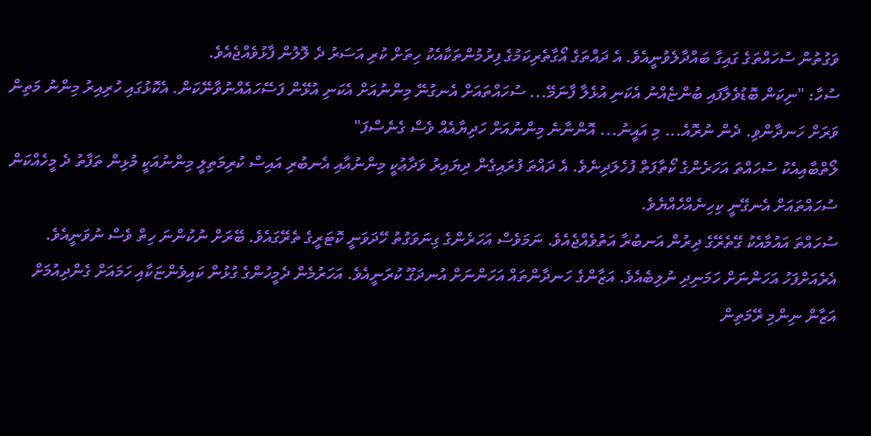ވަގުތުން ސުހައްތަގެ ގައިގާ ބައްދާލެވުނީއެވެ. އެ ދައްތަގެ އޯގާތެރިކަމުގެ ފިރުމުންތަކާއެކު ހިތަށް ކުރި އަސަރު ދެ ލޮލުން ފާޅުވެއްޖެއެވެ.
ސުހާ: "ނިކަން ބޮޑުވެލާފައި ބުންޏެއްނު އެކަނި އުޅެލާ ފާނަމޭ... ސުހައްތައަށް އެނގުނޭ މިންނުއަށް އެކަނި އުޅޭން ފަސޭހައެއްނުވާނޭކަން. އެކޮޅުގައި ހުރިއިރު މިންނު މަތިން ވަރަށް ހަނދާންވި. ދެން ނުރޮއެ... މި އައީނު... އޮންނާނެ މިންނުއަށް ހަދިޔާއެއް ވެސް ގެނެސްފަ"
ލޯތްބާއިއެކު ސުހައްތަ އަހަރެންގެ ކޯތާފަތް ފުހެލަދިނެވެ. އެ ދައްތަ ފުރައިގެން ދިޔައިރު ވަދާޢުކީ މިންނުއާއި އެނބުރި އައިސް ކުރިމަތިލީ މިންނުއަކީ މުޅިން ތަފާތު ދެ މީހެއްކަން ސުހައްތައަށް އެނގޭނީ ކިހިނެއްހެއްޔެވެ.
ސުހައްތަ އައުމާއެކު ގޭތެރޭގެ ދިރުން އަނބުރާ އަތުވެއްޖެއެވެ. ނަމަވެސް އަހަރެންގެ ގިނަވަގުތު ހޭދަވަނީ ކޮޓަރީގެ ތެރޭގައެވެ. ބޭރަށް ނުކުންނަ ހިތް ވެސް ނުވަނީއެވެ. އެރެއަށްފަހު އަހަންނަށް ހަމަނިދި ނުލިބެއެވެ. އަޒާންގެ ހަނދާންތައް އަހަންނަށް އުނދަގޫ ކުރަނީއެވެ. އަހަރުމެން ދެމީހުންގެ ގުޅުން ކައިވެންޏަކާއި ހަމައަށް ގެންދިއުމަށް އަޒާން ނިންމި ރޭމަތިން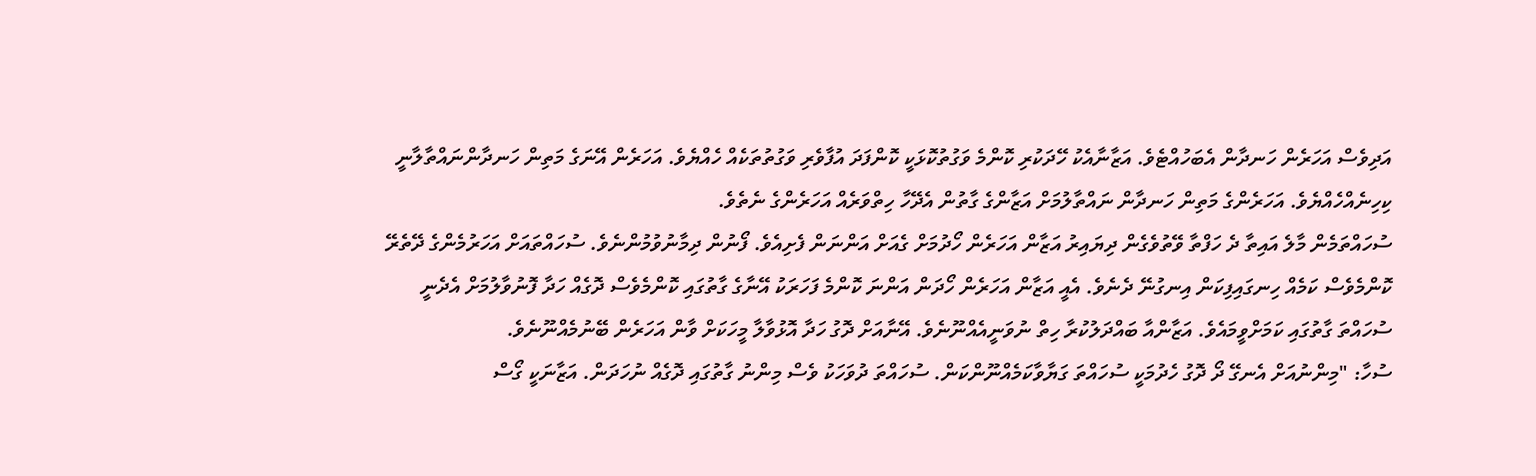އަދިވެސް އަހަރެން ހަނދާން އެބަހުއްޓެވެ. އަޒާނާއެކު ހޭދަކުރި ކޮންމެ ވަގުތުކޮޅަކީ ކޮންފަދަ އުފާވެރި ވަގުތުތަކެއް ހެއްޔެވެ. އަހަރެން އޭނަގެ މަތިން ހަނދާންނައްތާލާނީ ކިހިނެއްހެއްޔެވެ. އަހަރެންގެ މަތިން ހަނދާން ނައްތާލުމަށް އަޒާންގެ ގާތުން އެދޭހާ ހިތްވަރެއް އަހަރެންގެ ނެތެވެ.
ސުހައްތަމެން މާލެ އައިތާ ދެ ހަފްތާ ވޭތުވެގެން ދިޔައިރު އަޒާން އަހަރެން ހޯދުމަށް ގެއަށް އަންނަން ފެށިއެވެ. ފޯނުން ދިމާނުވުމުންނެވެ. ސުހައްތައަށް އަހަރުމެންގެ ދޭތެރޭ ކޮންމެވެސް ކަމެއް ހިނގައިފިކަން އިނގުނޭ ދެނެވެ. އެއީ އަޒާން އަހަރެން ހޯދަން އަންނަ ކޮންމެ ފަހަރަކު އޭނާގެ ގާތުގައި ކޮންމެވެސް ދޮގެއް ހަދާ ފޮނުވާލުމަށް އެދެނީ ސުހައްތަ ގާތުގައި ކަމަށްވީމައެވެ. އަޒާންއާ ބައްދަލުކުރާ ހިތް ނުވަނީއެއްނޫނެވެ. އޭނާއަށް ދޮގު ހަދާ އޮޅުވާލާ މީހަކަށް ވާން އަހަރެން ބޭނުމެއްނޫނެވެ.
ސުހާ: "މިންނުއަށް އެނގޭ ދޯ ދޮގު ހެދުމަކީ ސުހައްތަ ގަޔާވާކަމެއްނޫންކަން. ސުހައްތަ ދުވަހަކު ވެސް މިންނު ގާތުގައި ދޮގެއް ނުހަދަން. އަޒާނަކީ ގޯސް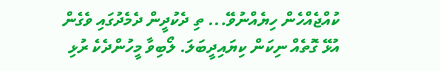ކުއްޖެއްހެން ހިޔެއްނުވޭ... ތި ދެކުދީން ދެމެދުގައި ވެގެން އުޅޭ ގޮތެއް ނިކަން ކިޔައިދީބަލަ. ލޯބިވާ މީހުންދެކެ ރުޅި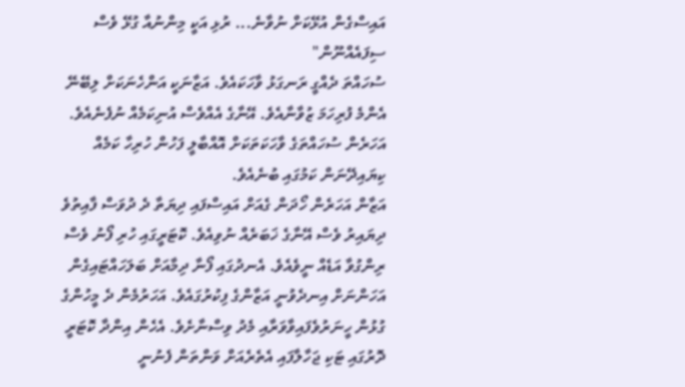އައިސްގެން އުޅޭކަށް ނުވާނެ... ރުޅި އަކީ މިންނުއާ ގުޅޭ ވެސް ސިފައެއްނޫން"
ސުހައްތަ ދެއްގީ ރަނގަޅު ވާހަކައެވެ. އަޒާނަކީ އަންހެނަކަށް ލިބޭނޭ އެންމެ ފުރިހަމަ ޒުވާނާއެވެ. އޭނާގެ އެއްވެސް އުނިކަމެއް ނުފެނެއެވެ. އަހަރެން ސުހައްތަގެ ވާހަކަތަކަށް އޮއްބާލީ ފަހުން ހުރިހާ ކަމެއް ކިޔައިދޭނަން ކަމުގައި ބުނެއެވެ.
އަޒާން އަހަރެން ހޯދަން ގެއަށް އައިސްފައި ދިޔަތާ ދެ ދުވަސް ފާއިތުވެ ދިޔައިރު ވެސް އޭނާގެ ޚަބަރެއް ނުވިއެވެ. ކޮޓަރީގައި ހުރި ފޯނު ވެސް ރިންގުވާ އަޑެއް ނީވެއެވެ. އެނދުގައި ފޯނާ ދިމާއަށް ބަލަހައްޓައިގެން އަހަންނަށް އިނދެވުނީ އަޒާންގެ ފިކުރުގައެވެ. އަހަރުމެން ދެ މީހުންގެ ގުޅުން ހީނަރުވެފައިވާވަރާއި މެދު ވިސްނާށެވެ. އެހެން އިންދާ ކޮޓަރީ ދޮރުގައި ޓަކި ޖަހާލާފައި އެތެރެއަށް ވަންތަން ފެނުނީ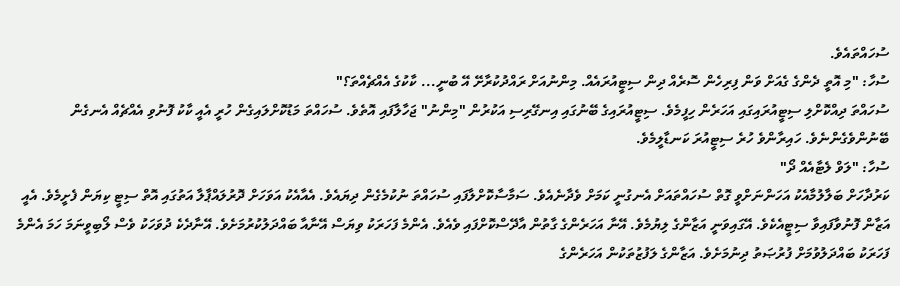ސުހައްތައެވެ.
ސުހާ: "މި އޮތީ ދެންގެ ގެއަށް ވަން ފިރިހެން ސޮރެއް ދިން ސިޓީއުރައެއް. މިންނުއަށް ރައްދުކުރާށޭ އޭ ބުނީ... ކާކުގެ އެއްޗެއްތަ؟"
ސުހައްތަ ދިއްކޮށްލި ސިޓީއުރައިގައި އަހަރެން ހިފީމެވެ. ސިޓީއުރައިގެ ބޭނުގައި އިނގޭރިސި އަކުރުން "މިންނު" ޖަހާލާފައި އޮތެވެ. ސުހައްތަ މަޑުކޮށްލައިގެން ހުރީ އެއީ ކާކު ފޮނުވި އެއްޗެއް އެނގެން ބޭނުންވެގެންނެވެ. ހައިރާންވެ ހުރެ ސިޓީއުރަ ކަނޑާލީމެވެ.
ސުހާ: "ލަވް ލެޓާއެއް ދޯ"
ކަރުދާހަށް ބަލާލުމާއެކު އަހަންނަށްވީ ގޮތް ސުހައްތައަށް އެނގުނީ ކަމަށް ވެދާނެއެވެ. ސަމާސާކޮށްލާފައި ސުހައްތަ ނުކުމެގެން ދިޔައެވެ. އެއާއެކު އަވަހަށް ދޮރުލައްޕާލާ އަތުގައި އޮތް ސިޓީ ކިޔަން ފެށީމެވެ. އެއީ އަޒާން ފޮނުވާފައިވާ ސިޓީއެކެވެ. އޭގައިވަނީ އަޒާންގެ ލިޔުމެވެ. އޭނާ އަހަރެންގެ ގާތުން އާދޭސްކޮށްފައި ވެއެވެ. އެންމެ ފަހަރަކު ވިޔަސް އޭނާއާ ބައްދަލުކުރުމަށެވެ. އޭނާދެކެ ދުވަހަކު ވެސް ލޯބިވީނަމަ ހަމަ އެންމެ ފަހަރަކު ބައްދަލުވުމަށް ފުރުޞަތު ދިނުމަށެވެ. އަޒާންގެ ލަފުޒުތަކުން އަހަރެންގެ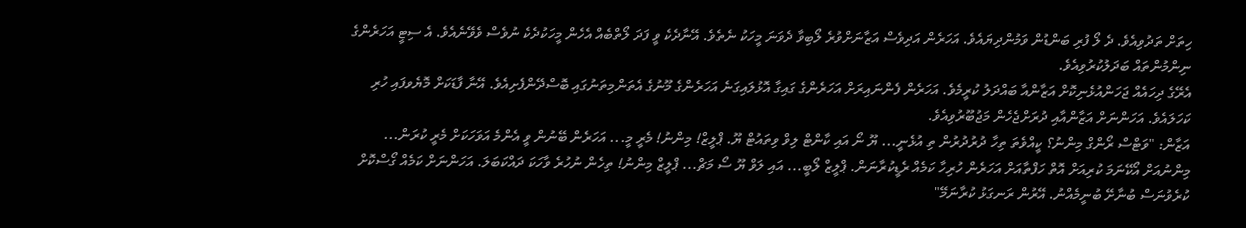ހިތަށް ތަދުވިއެވެ. ދެ ލޯ ފުރި ބަންޑުން ވަމުންދިޔައެވެ. އަހަރެން އަދިވެސް އަޒާނަށްވުރެ ލޯބިވާ ދެވަނަ މީހަކު ނެތެވެ. އޭނާދެކެ ވީ ފަދަ ލޯތްބެއް އެހެން މީހަކުދެކެ ނުވެސް ވެވޭނެއެވެ. އެ ސިޓީ އަހަރެންގެ ނިންމުންތައް ބަދަލުކުރުވިއެވެ.
އެރޭގެ ދިހައެއް ޖަހަންއުޅެނިކޮށް އަޒާންއާ ބައްދަލު ކުރީމެވެ. އަހަރެން ފެންނައިރަށް އަހަރެންގެ ގައިގާ އޮޅުލައިގަނެ އަހަރެންގެ މޫނުގެ އެތަންމިތަނުގައި ބޮސްދޭންފެށިއެވެ. އޭނާ ފާޑަކަށް މޮޔެވފައި ހުރި ކަހަލައެވެ. އަހަންނަށް އަޒާންއާއި ދުރަށްޖެހެން މަޖުބޫރުވިއެވެ.
އަޒާން: "ވަޓްސް ރޯންގް މިންނު؟ ކީއްވެތަ ތިހާ ދުރުދުރުން ތި އުޅެނީ... ޔޫ ނޯ އައި ކާންޓް ލިވް ވިތައުޓް ޔޫ. ޕްލީޒް! މިންނު! މެރީ މީ... އަހަރެން ބޭނުން ވީ އެންމެ އަވަހަކަށް މެރީ ކުރަން... މިންނުއަށް އޯކޭނަމަ ކުރިއަށް އޮތް ހަފްތާއަށް އަހަރެން ހުރިހާ ކަމެއް ރެޑީކުރާނަން. ޕްލީޒް ލޯބީ... އައި ލަވް ޔޫ ސޯ މަޗް... ޕްލީޒް މިންނު! ތިހެން ނުހުރެ ވާހަކަ ދައްކަބަލަ. އަހަންނަށް ކަމެއް ގޯސްކޮށް ކުރެވުނަސް ބުނާށޭ ބުނީމެއްނު. އޭރުން ރަނގަޅު ކުރާނަމޭ"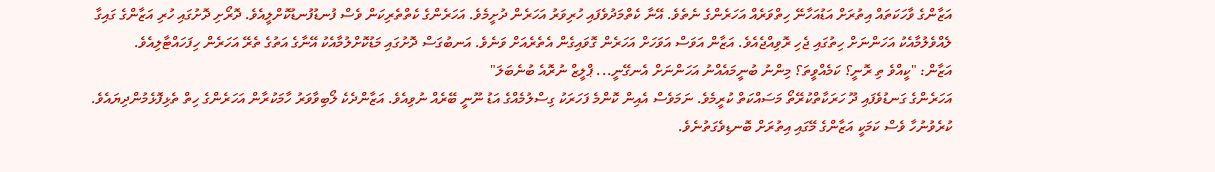އަޒާންގެ ވާހަކަތައް އިތުރަށް އަޑުއަހާނޭ ހިތްވަރެއް އަހަރެންގެ ނެތެވެ. އޭނާ ކެތްމަދުވެފައި ހުރިވަރު އަހަރެން ދުށީމެވެ. އަހަރެންގެ ކެތްތެރިކަން ވެސް ފުނޑުފުނޑުކޮށްލީއެވެ. ދޮރޯށި ދޮށުގައި ހުރި އަޒާންގެ ގައިގާ ލެއްވެލުމާއެކު އަހަންނަށް ހިތުގައި ޖެހި ރޮވިއްޖެއެވެ. އަޒާން އަވަސް އަވަހަށް އަހަރެން ގޮވައިގެން އެތެރެއަށް ވަނެވެ. އަނބުގަސް ދޮށުގައި މަޑުކޮށްލުމާއެކު އޭނާގެ އަތުގެ ތެރޭ އަހަރެން ހިފަހައްޓާލިއެވެ.
އަޒާން: "ކީއްވެ ތި ރޮނީ؟ ކަމެއްވީތަ؟ މިންނު ބުނީމައެއްނު އަހަންނަށް އެނގޭނީ... ޕްލީޒް ނުރޮއެ ބުނެބަލަ"
އަހަރެންގެ ގަނޑުވެފައި ދޫ ހަރަކާތްކުރޭތޯ މަސައްކަތް ކުރީމެވެ. ނަމަވެސް އެއިން ކޮންމެ ފަހަރަކު ގިސްލުމެއްގެ އަޑު ނޫނީ ބޭރެއް ނުވިއެވެ. އަޒާންދެކެ ލޯބިވާވަރު ހާމަކުރާން އަހަރެންގެ ހިތް ތެޅިފޮޅެމުންދިޔައެވެ. ކުރެވުނުހާ ވެސް ކަމަކީ އަޒާންގެ މޭގައި އިތުރަށް ބޮނޑިވެގަތުނެވެ.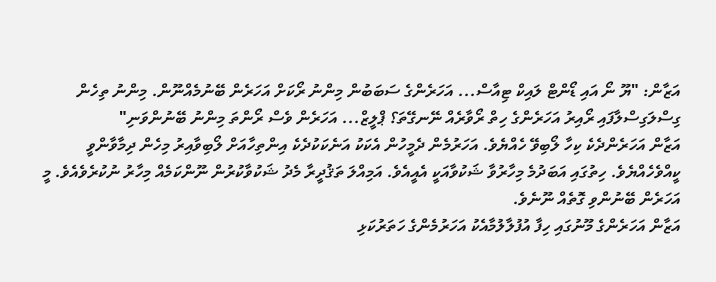އަޒާން: "ޔޫ ނޯ އައި ޑޯންޓް ލައިކް ޓިއާސް... އަހަރެންގެ ސަބަބުން މިންނު ރޯކަށް އަހަރެން ބޭނުމެއްނޫން. މިންނު ތިހެން ގިސްލަގިސްލާފައި ރޯއިރު އަހަރެންގެ ހިތް ރޯވާރެއް ނޭނގޭތަ؟ ޕްލީޒް... އަހަރެން ވެސް ރޯންތަ މިންނު ބޭނުންވަނި"
އަޒާން އަހަރެންދެކެ ކިހާ ލޯބިވޭ ހެއްޔެވެ. އަހަރުމެން ދެމީހުން އެކަކު އަނެކަކުދެކެ އިންތިހާއަށް ލޯބިވާއިރު މިހެން ދިމާވާންވީ ކީއްވެހެއްޔެވެ. ހިތުގައި އަބަދުމެ މިހާރުވާ ޝަކުވާއަކީ އެއީއެވެ. އަމިއްލަ ތަޤުދީރާ މެދު ޝަކުވާކުރުން ނޫންކަމެއް މިހާރު ނުކުރެވެއެވެ. މީ އަހަރެން ބޭނުންވި ގޮތެއް ނޫނެވެ.
އަޒާން އަހަރެންގެ މޫނުގައި ހިފާ އުފުލާލުމާއެކު އަހަރުމެންގެ ހަތަރުކަޅި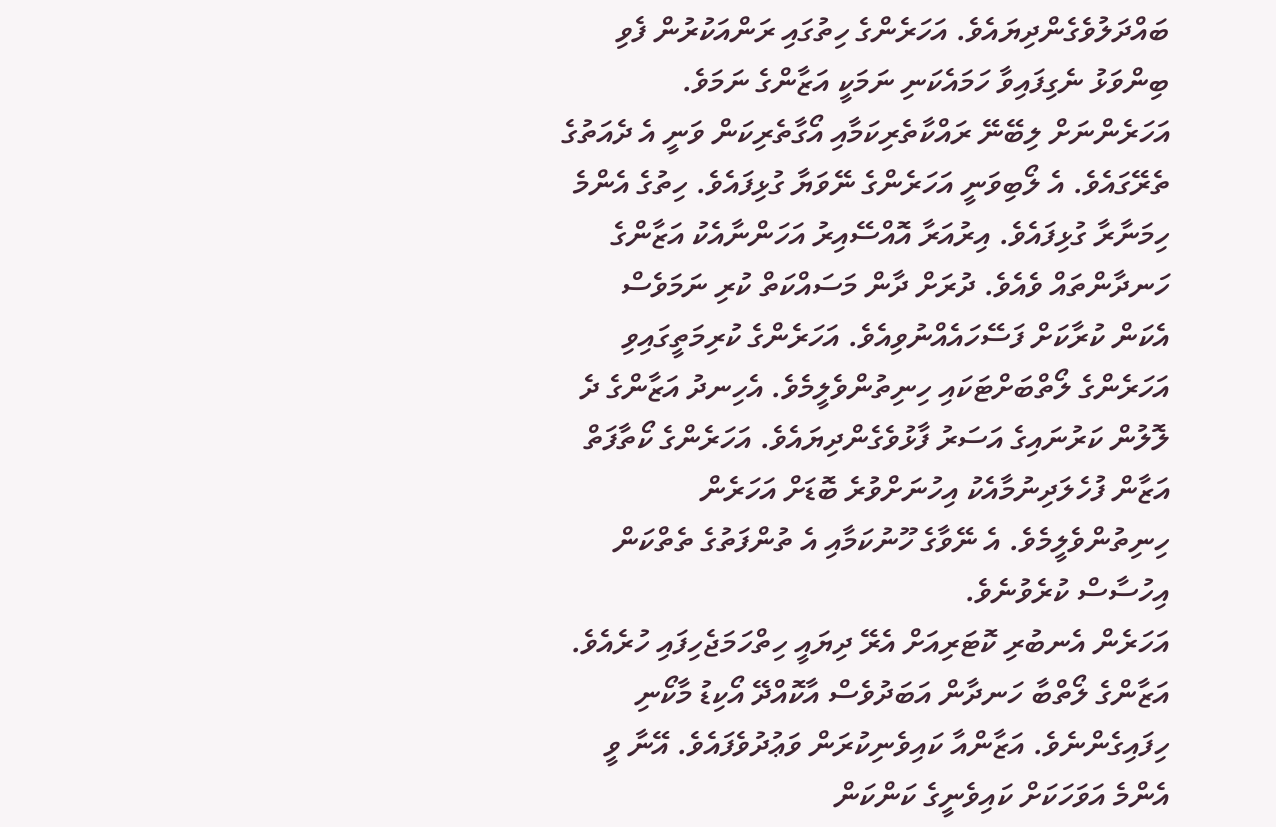ބައްދަލުވެގެންދިޔައެވެ. އަހަރެންގެ ހިތުގައި ރަންއަކުރުން ފެވި ބިންވަޅު ނެގިފައިވާ ހަމައެކަނި ނަމަކީ އަޒާންގެ ނަމަވެ. އަހަރެންނަށް ލިބޭނޭ ރައްކާތެރިކަމާއި އޯގާތެރިކަން ވަނީ އެ ދެއަތުގެ ތެރޭގައެވެ. އެ ލޯބިވަނީ އަހަރެންގެ ނޭވަޔާ ގުޅިފައެވެ. ހިތުގެ އެންމެ ހިމަނާރާ ގުޅިފައެވެ. އިރުއަރާ އޮއްސޭއިރު އަހަންނާއެކު އަޒާންގެ ހަނދާންތައް ވެއެވެ. ދުރަށް ދާން މަސައްކަތް ކުރި ނަމަވެސް އެކަން ކުރާކަށް ފަސޭހައެއްނުވިއެވެ. އަހަރެންގެ ކުރިމަތީގައިވި އަހަރެންގެ ލޯތްބަށްޓަކައި ހިނިތުންވެލީމެވެ. އެހިނދު އަޒާންގެ ދެ ލޮލުން ކަރުނައިގެ އަސަރު ފާޅުވެގެންދިޔައެވެ. އަހަރެންގެ ކޯތާފަތް އަޒާން ފުހެލަދިނުމާއެކު އިހުނަށްވުރެ ބޮޑަށް އަހަރެން ހިނިތުންވެލީމެވެ. އެ ނޭވާގެ ހޫނުކަމާއި އެ ތުންފަތުގެ ތެތްކަން އިހުސާސް ކުރެވުނެވެ.
އަހަރެން އެނބުރި ކޮޓަރިއަށް އެރޭ ދިޔައީ ހިތްހަމަޖެހިފައި ހުރެއެވެ. އަޒާންގެ ލޯތްބާ ހަނދާން އަބަދުވެސް އާކޮއްދޭ އޯކިޑު މާކޯނި ހިފައިގެންނެވެ. އަޒާންއާ ކައިވެނިކުރަން ވަޢުދުވެފައެވެ. އޭނާ ވީ އެންމެ އަވަހަކަށް ކައިވެނީގެ ކަންކަން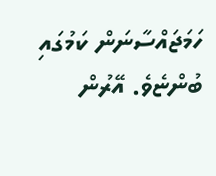ހަމަޖައްސާނަން ކަމުގައި ބުންޏެވެ. އޭރުން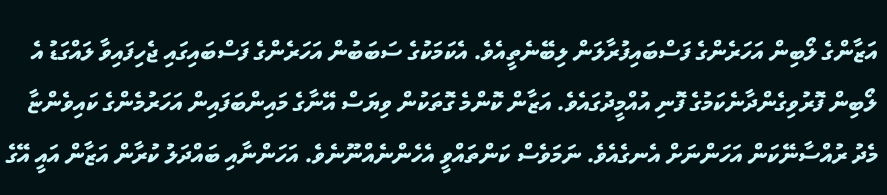އަޒާންގެ ލޯބިން އަހަރެންގެ ފަސްބައިފުރާލަން ލިބޭނެތީއެވެ. އެކަމަކުގެ ސަބަބުން އަހަރެންގެ ފަސްބައިގައި ޖެހިފައިވާ ލައްގަޑު އެ ލޯބިން ފޮރުވިގެންދާނެކަމުގެ ފޮނި އުއްމީދުގައެވެ. އަޒާން ކޮންމެ ގޮތަކުން ވިޔަސް އޭނާގެ މައިންބަފައިން އަހަރުމެންގެ ކައިވެންޏާ މެދު ރުއްސާނޭކަން އަހަންނަށް އެނގެއެވެ. ނަމަވެސް ކަންތައްވީ އެހެންނެއްނޫނެވެ. އަހަންނާއި ބައްދަލު ކުރާން އަޒާން އައީ އޭގެ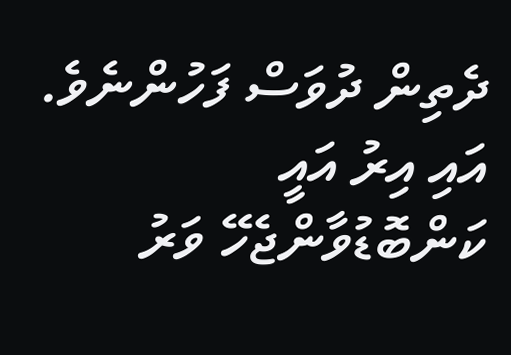ދެތިން ދުވަސް ފަހުންނެވެ. އައި އިރު އައީ ކަންބޮޑުވާންޖެހޭ ވަރު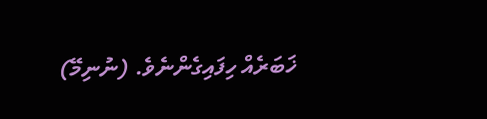ޚަބަރެއް ހިފައިގެންނެވެ. (ނުނިމޭ)